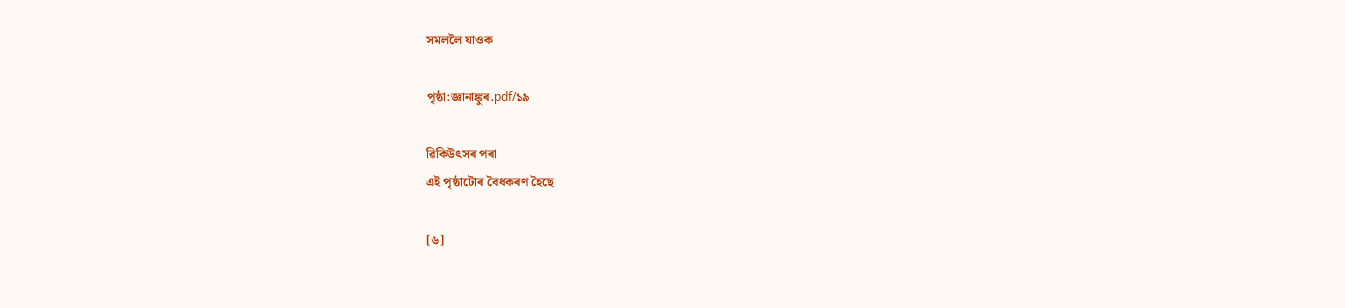সমললৈ যাওক

পৃষ্ঠা:জ্ঞানাঙ্কুৰ.pdf/১৯

ৱিকিউৎসৰ পৰা
এই পৃষ্ঠাটোৰ বৈধকৰণ হৈছে

[৬]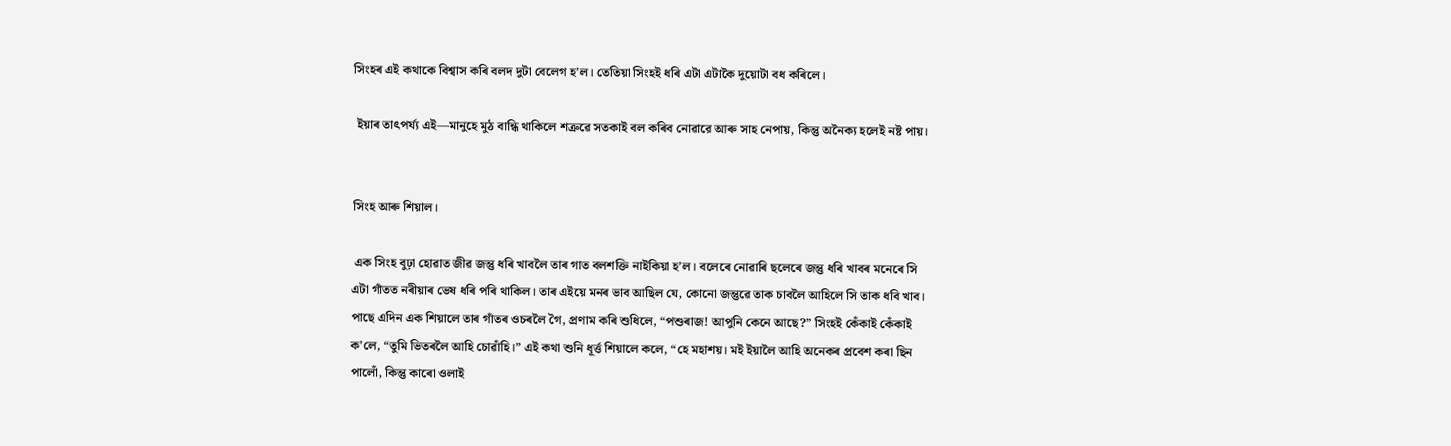সিংহৰ এই কথাকে বিশ্বাস কৰি বলদ দুটা বেলেগ হʼল। তেতিয়া সিংহই ধৰি এটা এটাকৈ দুয়োটা বধ কৰিলে।

 ইয়াৰ তাৎপৰ্য্য এই—মানুহে মুঠ বান্ধি থাকিলে শত্ৰুৱে সতকাই বল কৰিব নোৱারে আৰু সাহ নেপায়, কিন্তু অনৈক্য হলেই নষ্ট পায়।


সিংহ আৰু শিয়াল।

 এক সিংহ বুঢ়া হোৱাত জীৱ জন্তু ধৰি খাবলৈ তাৰ গাত বলশক্তি নাইকিয়া হʼল। বলেৰে নোৱাৰি ছলেৰে জন্তু ধৰি খাবৰ মনেৰে সি এটা গাঁতত নৰীয়াৰ ভেষ ধৰি পৰি থাকিল। তাৰ এইয়ে মনৰ ভাব আছিল যে, কোনো জন্তুৱে তাক চাবলৈ আহিলে সি তাক ধবি খাব। পাছে এদিন এক শিয়ালে তাৰ গাঁতৰ ওচৰলৈ গৈ, প্ৰণাম কৰি শুধিলে, “পশুৰাজ! আপুনি কেনে আছে?” সিংহই কেঁকাই কেঁকাই কʼলে, “তুমি ভিতৰলৈ আহি চোৱাঁহি।” এই কথা শুনি ধূৰ্ত্ত শিয়ালে কলে, “হে মহাশয়। মই ইয়ালৈ আহি অনেকৰ প্ৰবেশ কৰা ছিন পালোঁ, কিন্তু কাৰো ওলাই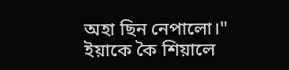অহা ছিন নেপালো।" ইয়াকে কৈ শিয়ালে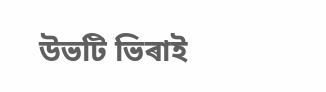উভটি ভিৰাই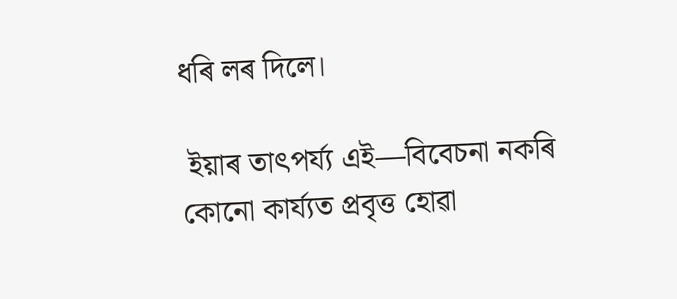ধৰি লৰ দিলে।

 ইয়াৰ তাৎপৰ্য্য এই—বিবেচনা নকৰি কোনো কাৰ্য্যত প্ৰবৃত্ত হোৱা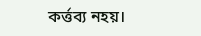কৰ্ত্তব্য নহয়।